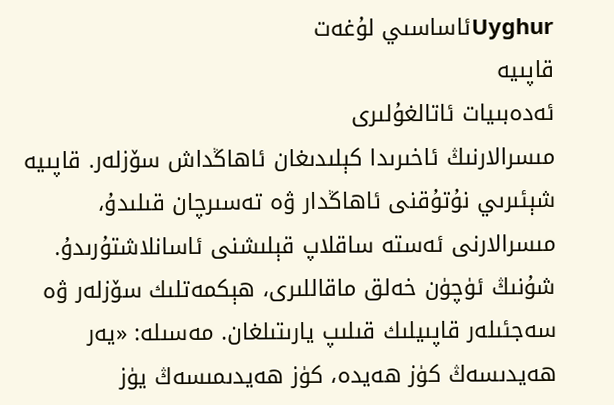Uyghurئاساسىي لۇغەت
قاپىيە
ئەدەبىيات ئاتالغۇلىرى
مىسرالارنىڭ ئاخىرىدا كېلىدىغان ئاھاڭداش سۆزلەر. قاپىيە شېئىرىي نۇتۇقنى ئاھاڭدار ۋە تەسىرچان قىلىدۇ، مىسرالارنى ئەستە ساقلاپ قېلىشنى ئاسانلاشتۇرىدۇ. شۇنىڭ ئۈچۈن خەلق ماقاللىرى، ھېكمەتلىك سۆزلەر ۋە سەجئىلەر قاپىيلىك قىلىپ يارىتىلغان. مەسىلە: «يەر ھەيدىسەڭ كۈز ھەيدە، كۈز ھەيدىمىسەڭ يۈز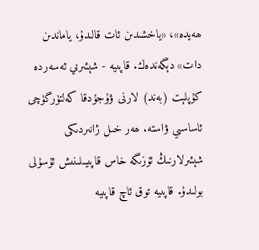ھەيدە»، «ياخشىدىن ئات قالىدۇ، ياماندىن دات» دېگەندەك. قاپىيە - شېئىرىي ئەسەردە كۇپلېت (بەند) لارنى ۋۇجۇدقا كەلتۈرگۈچى ئاساسىي ۋاستە. ھەر خىل ژانىردىكى شېئىرلارنىڭ ئۆزىگە خاس قاپىيىلىنىش ئۇسۇلى بولىدۇ. قاپىيە توق ئاچ قاپىيە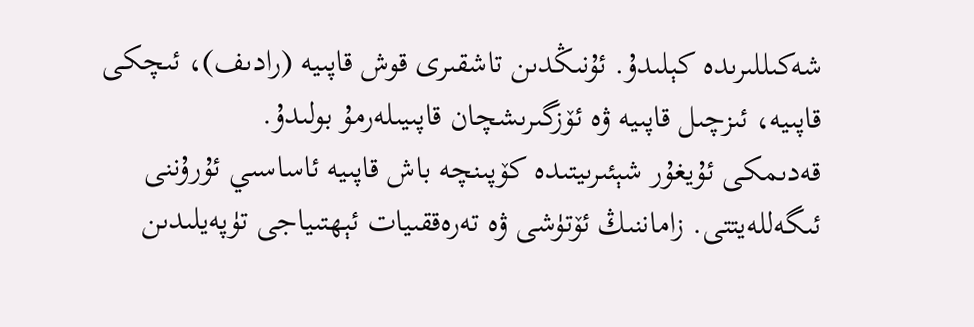شەكىللىرىدە كېلىدۇ. ئۇنىڭدىن تاشقىرى قوش قاپىيە (رادىف)، ئىچكى قاپىيە، ئىزچىل قاپىيە ۋە ئۆزگىرىشچان قاپىيىلەرمۇ بولىدۇ.
قەدىمكى ئۇيغۇر شېئىرىيتىدە كۆپىنچە باش قاپىيە ئاساسىي ئۇرۇننى ئىگەللەيتتى. زاماننىڭ ئۆتۈشى ۋە تەرەققىيات ئېھتىياجى تۈپەيلىدىن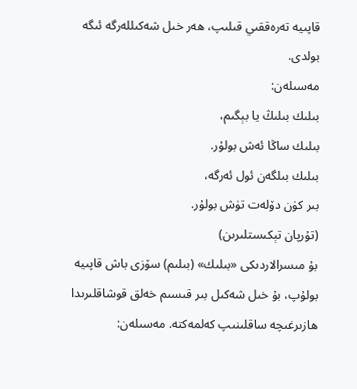قاپىيە تەرەققىي قىلىپ، ھەر خىل شەكىللەرگە ئىگە بولدى.
مەسىلەن:
بىلىك بىلىڭ يا بېگىم،
بىلىك ساڭا ئەش بولۇر.
بىلىك بىلگەن ئول ئەرگە،
بىر كۈن دۆلەت تۈش بولۇر.
(تۇرپان تېكىستلىرىن)
بۇ مىسرالاردىكى «بىلىك» (بىلىم) سۆزى باش قاپىيە بولۇپ، بۇ خىل شەكىل بىر قىسىم خەلق قوشاقلىرىدا ھازىرغىچە ساقلىنىپ كەلمەكتە. مەسىلەن: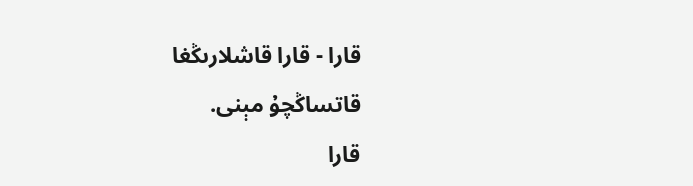قارا - قارا قاشلارىڭغا
قاتساڭچۇ مېنى.
قارا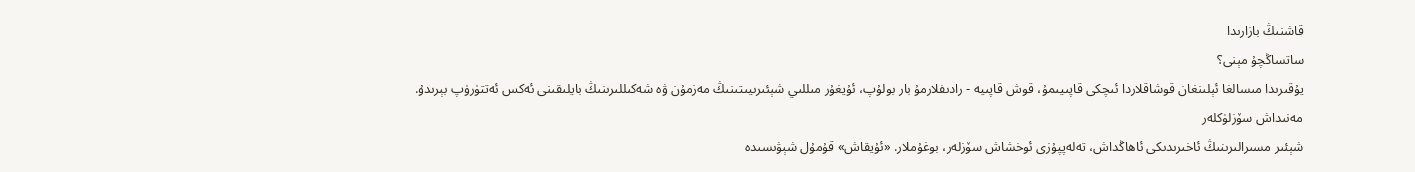قاشنىڭ بازارىدا
ساتساڭچۇ مېنى؟
يۇقىرىدا مىسالغا ئېلىنغان قوشاقلاردا ئىچكى قاپىيىمۇ، قوش قاپىيە - رادىفلارمۇ بار بولۇپ، ئۇيغۇر مىللىي شېئىرىيىتىنىڭ مەزمۇن ۋە شەكىللىرىنىڭ بايلىقىنى ئەكس ئەتتۈرۈپ بېرىدۇ.
مەنىداش سۆزلۈكلەر
شېئىر مسىرالىرىنىڭ ئاخىرىدىكى ئاھاڭداش، تەلەپپۇزى ئوخشاش سۆزلەر، بوغۇملار. «ئۇيقاش» قۇمۇل شېۋىسىدە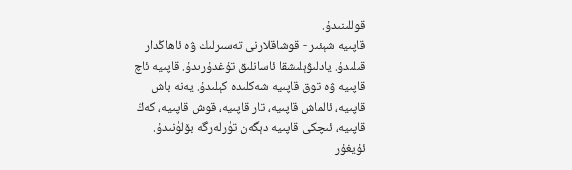قوللىنىدۇ.
قاپىيە شېئىر - قوشاقلارنى تەسىرلىك ۋە ئاھاڭدار قىلىدۇ. يادلىۋېلىشقا ئاسانلىق تۇغدۇرىدۇ. قاپىيە ئاچ قاپىيە ۋە توق قاپىيە شەكلىدە كېلىدۇ. يەنە باش قاپىيە، ئالماش قاپىيە، تار قاپىيە، قوش قاپىيە، كەڭ قاپىيە، ئىچكى قاپىيە دېگەن تۈرلەرگە بۆلۈنىدۇ.
ئۇيغۇر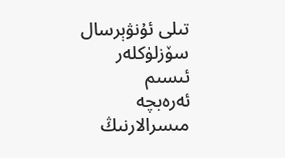تىلى ئۇنۋېرسال سۆزلۈكلەر
ئىسىم
ئەرەبچە
مىسرالارنىڭ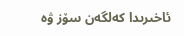ئاخىرىدا كەلگەن سۆز ۋە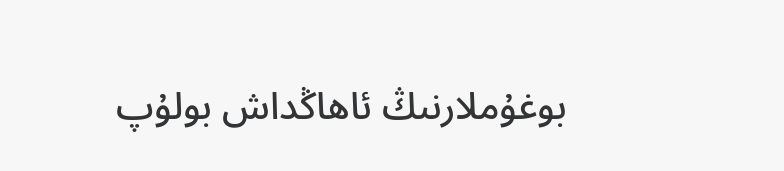بوغۇملارنىڭ ئاھاڭداش بولۇپ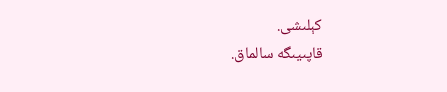كېلىشى.
قاپىيىگە سالماق.